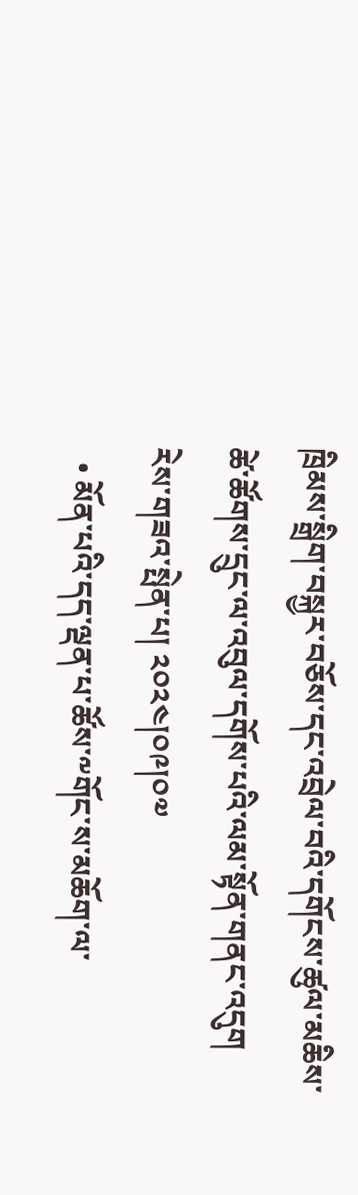ཁྲིམས་སྒྲིག་བསྐྱར་བཅོས་དང་འབྲེལ་བའི་དགོངས་ཚུལ་མཆིས་ཚེ་ཚོགས་དྲུང་ལ་འབུལ་དགོས་པའི་ལམ་སྟོན་གནང་འདུག
རེས་གཟའ་སྤེན་པ། ༢༠༢༤།༠༩།༠༧
  • མོན་པའི་དད་ལྡན་པ་ཚོས་༸གོང་ས་མཆོག་ལ་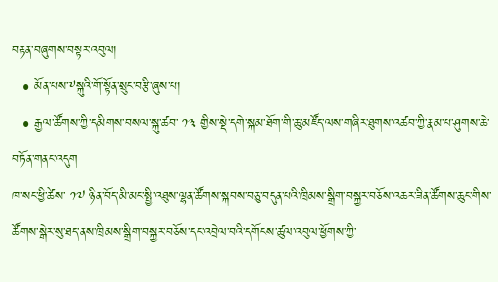བརྟན་བཞུགས་བསྟར་འབུལ།
  • མོན་པས་༸སྐུའི་གོ་སྟོན་སྲུང་བརྩི་ཞུས་པ།
  • རྒྱལ་ཚོགས་ཀྱི་དམིགས་བསལ་སྐུ་ཚབ་ ༡༣ གྱིས་སྡེ་དགེ་སྐམ་ཐོག་གི་ཆུ་མཛོད་ལས་གཞིར་ཐུགས་འཚབ་ཀྱི་རྣམ་པ་ཤུགས་ཆེ་བཏོན་གནང་འདུག
ཁ་སང་ཕྱི་ཚེས་ ༡༧ ཉིན་བོད་མི་མང་སྤྱི་འཐུས་ལྷན་ཚོགས་སྐབས་བཅུ་བདུན་པའི་ཁྲིམས་སྒྲིག་བསྐྱར་བཅོས་འཆར་ཟིན་ཚོགས་ཆུང་གིས་ཚོགས་སྒེར་སུ་ཐད་ནས་ཁྲིམས་སྒྲིག་བསྐྱར་བཅོས་དང་འབྲེལ་བའི་དགོངས་ཚུལ་འབུལ་ཕྱོགས་ཀྱི་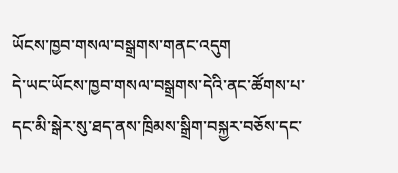ཡོངས་ཁྱབ་གསལ་བསྒྲགས་གནང་འདུག
དེ་ཡང་ཡོངས་ཁྱབ་གསལ་བསྒྲགས་དེའི་ནང་ཚོགས་པ་དང་མི་སྒེར་སུ་ཐད་ནས་ཁྲིམས་སྒྲིག་བསྐྱར་བཅོས་དང་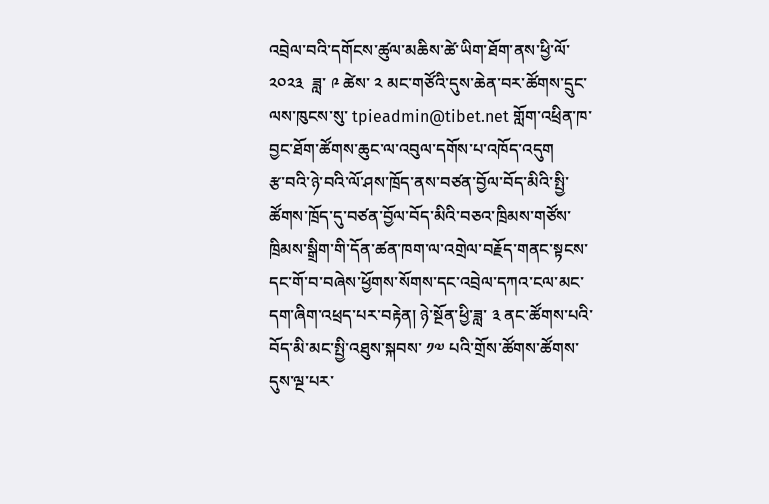འབྲེལ་བའི་དགོངས་ཚུལ་མཆིས་ཚེ་ཡིག་ཐོག་ནས་ཕྱི་ལོ་ ༢༠༢༣  ཟླ་ ༩ ཚེས་ ༢ མང་གཙོའི་དུས་ཆེན་བར་ཚོགས་དྲུང་ལས་ཁུངས་སུ་ tpieadmin@tibet.net གློག་འཕྲིན་ཁ་བྱང་ཐོག་ཚོགས་ཆུང་ལ་འབུལ་དགོས་པ་འཁོད་འདུག
རྩ་བའི་ཉེ་བའི་ལོ་ཤས་ཁྲོད་ནས་བཙན་བྱོལ་བོད་མིའི་སྤྱི་ཚོགས་ཁྲོད་དུ་བཙན་བྱོལ་བོད་མིའི་བཅའ་ཁྲིམས་གཙོས་ཁྲིམས་སྒྲིག་གི་དོན་ཚན་ཁག་ལ་འགྲེལ་བརྗོད་གནང་སྟངས་དང་གོ་བ་བཞེས་ཕྱོགས་སོགས་དང་འབྲེལ་དཀའ་ངལ་མང་དག་ཞིག་འཕྲད་པར་བརྟེན། ཉེ་སྔོན་ཕྱི་ཟླ་ ༣ ནང་ཚོགས་པའི་བོད་མི་མང་སྤྱི་འཐུས་སྐབས་ ༡༧ པའི་གྲོས་ཚོགས་ཚོགས་དུས་ལྔ་པར་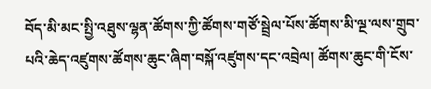བོད་མི་མང་སྤྱི་འཐུས་ལྷན་ཚོགས་ཀྱི་ཚོགས་གཙོ་སྦྲེལ་པོས་ཚོགས་མི་ལྔ་ལས་གྲུབ་པའི་ཆེད་འཛུགས་ཚོགས་ཆུང་ཞིག་བསྐོ་འཛུགས་དང་འབྲེལ། ཚོགས་ཆུང་གི་ངོས་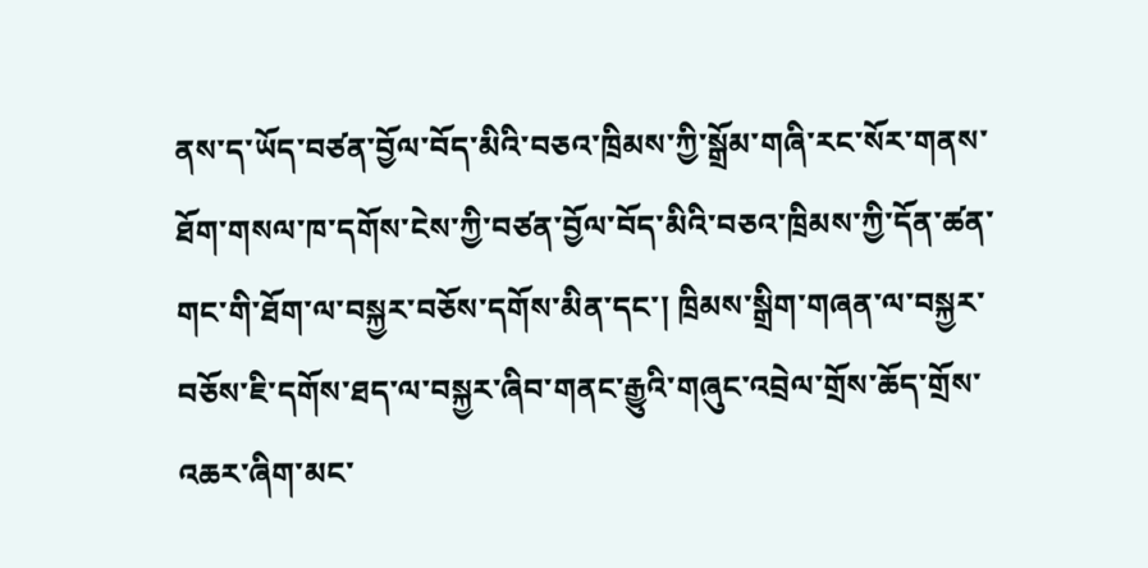ནས་ད་ཡོད་བཙན་བྱོལ་བོད་མིའི་བཅའ་ཁྲིམས་ཀྱི་སྒྲོམ་གཞི་རང་སོར་གནས་ཐོག་གསལ་ཁ་དགོས་ངེས་ཀྱི་བཙན་བྱོལ་བོད་མིའི་བཅའ་ཁྲིམས་ཀྱི་དོན་ཚན་གང་གི་ཐོག་ལ་བསྐྱར་བཅོས་དགོས་མིན་དང་། ཁྲིམས་སྒྲིག་གཞན་ལ་བསྐྱར་བཅོས་ཇི་དགོས་ཐད་ལ་བསྐྱར་ཞིབ་གནང་རྒྱུའི་གཞུང་འབྲེལ་གྲོས་ཆོད་གྲོས་འཆར་ཞིག་མང་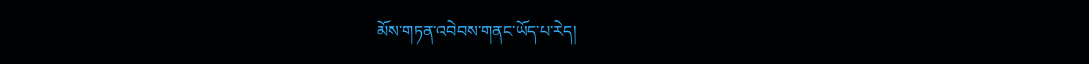མོས་གཏན་འབེབས་གནང་ཡོད་པ་རེད།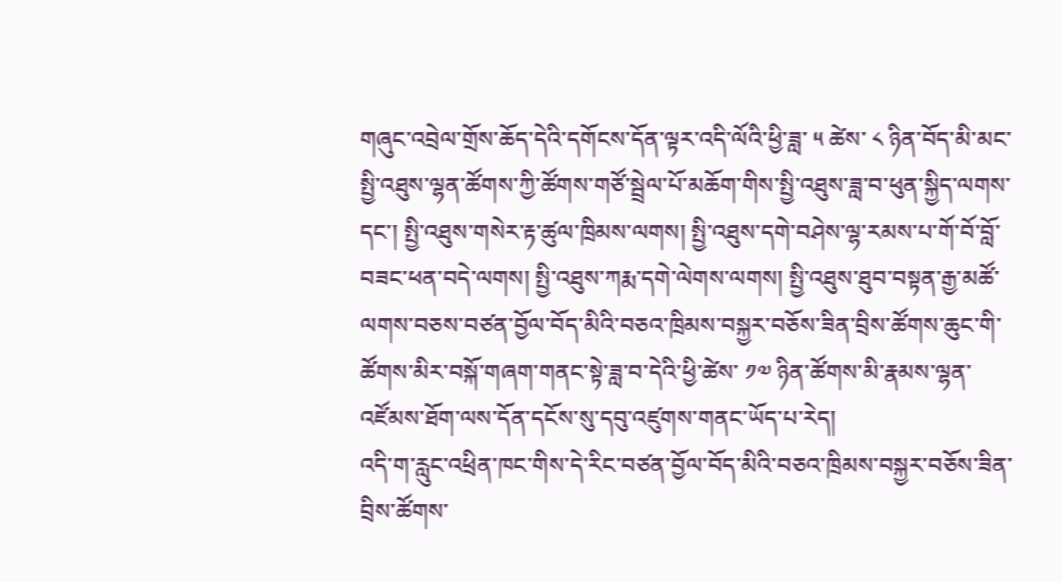གཞུང་འབྲེལ་གྲོས་ཆོད་དེའི་དགོངས་དོན་ལྟར་འདི་ལོའི་ཕྱི་ཟླ་ ༥ ཚེས་ ༨ ཉིན་བོད་མི་མང་སྤྱི་འཐུས་ལྷན་ཚོགས་ཀྱི་ཚོགས་གཙོ་སྦྲེལ་པོ་མཆོག་གིས་སྤྱི་འཐུས་ཟླ་བ་ཕུན་སྐྱིད་ལགས་དང་། སྤྱི་འཐུས་གསེར་རྟ་ཚུལ་ཁྲིམས་ལགས། སྤྱི་འཐུས་དགེ་བཤེས་ལྷ་རམས་པ་གོ་བོ་བློ་བཟང་ཕན་བདེ་ལགས། སྤྱི་འཐུས་ཀརྨ་དགེ་ལེགས་ལགས། སྤྱི་འཐུས་ཐུབ་བསྟན་རྒྱ་མཚོ་ལགས་བཅས་བཙན་བྱོལ་བོད་མིའི་བཅའ་ཁྲིམས་བསྐྱར་བཅོས་ཟིན་བྲིས་ཚོགས་ཆུང་གི་ཚོགས་མིར་བསྐོ་གཞག་གནང་སྟེ་ཟླ་བ་དེའི་ཕྱི་ཚེས་ ༡༧ ཉིན་ཚོགས་མི་རྣམས་ལྷན་འཛོམས་ཐོག་ལས་དོན་དངོས་སུ་དབུ་འཛུགས་གནང་ཡོད་པ་རེད།
འདི་ག་རླུང་འཕྲིན་ཁང་གིས་དེ་རིང་བཙན་བྱོལ་བོད་མིའི་བཅའ་ཁྲིམས་བསྐྱར་བཅོས་ཟིན་བྲིས་ཚོགས་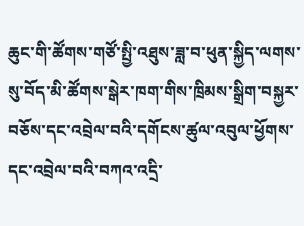ཆུང་གི་ཚོགས་གཙོ་སྤྱི་འཐུས་ཟླ་བ་ཕུན་སྐྱིད་ལགས་སུ་བོད་མི་ཚོགས་སྒེར་ཁག་གིས་ཁྲིམས་སྒྲིག་བསྐྱར་བཅོས་དང་འབྲེལ་བའི་དགོངས་ཚུལ་འབུལ་ཕྱོགས་དང་འབྲེལ་བའི་བཀའ་འདྲི་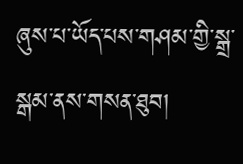ཞུས་པ་ཡོད་པས་གཤམ་གྱི་སྒྲ་སྒམ་ནས་གསན་ཐུབ།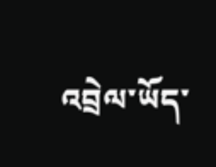འབྲེལ་ཡོད་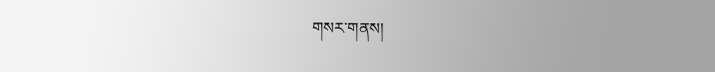གསར་གནས།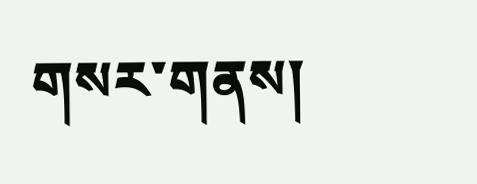གསར་གནས།